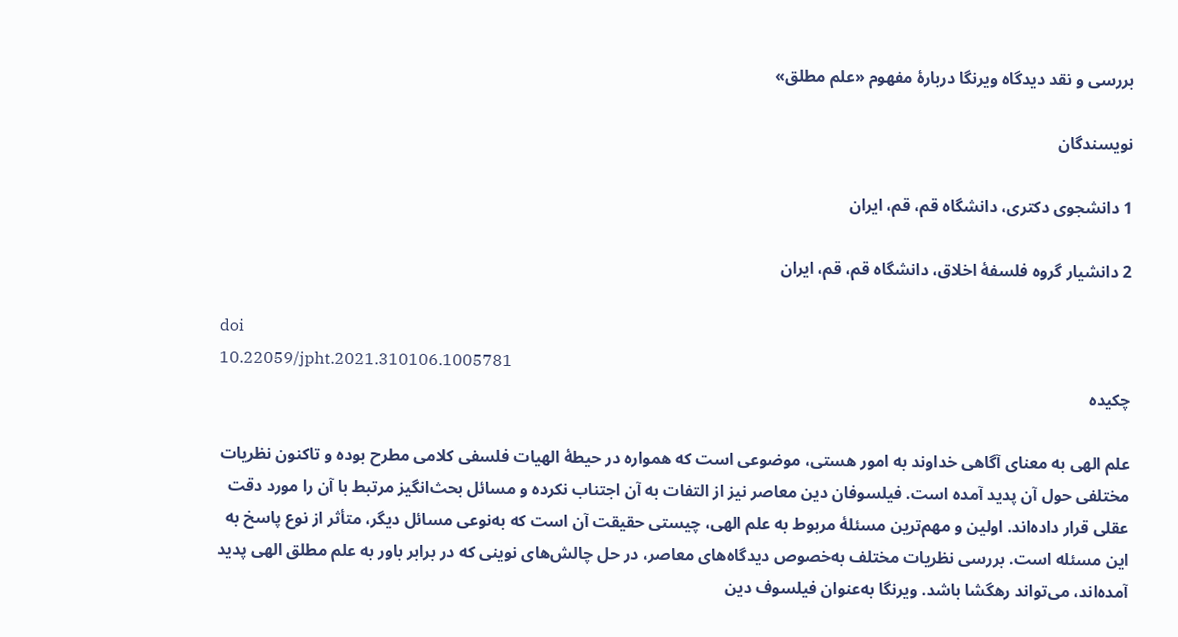بررسی و نقد دیدگاه ویرنگا دربارۀ مفهوم «علم مطلق»

نویسندگان

1 دانشجوی دکتری، دانشگاه قم، قم، ایران

2 دانشیار گروه فلسفۀ اخلاق، دانشگاه قم، قم، ایران

doi
10.22059/jpht.2021.310106.1005781
چکیده

علم الهی به معنای آگاهی خداوند به امور هستی، موضوعی است که همواره در حیطۀ الهیات فلسفی کلامی مطرح بوده و تاکنون نظریات مختلفی حول آن پدید آمده است. فیلسوفان دین معاصر نیز از التفات به آن اجتناب نکرده‌ و مسائل بحث‌انگیز مرتبط با آن را مورد دقت عقلی قرار داده‌اند. اولین و مهم‌ترین مسئلۀ مربوط به علم الهی، چیستی حقیقت آن است که به‌نوعی مسائل دیگر، متأثر از نوع پاسخ به این مسئله است. بررسی نظریات مختلف به‌خصوص دیدگاه‌های معاصر، در حل چالش‌های نوینی که در برابر باور به علم مطلق الهی پدید آمده‌اند، می‌تواند رهگشا باشد. ویرنگا به‌عنوان فیلسوف دین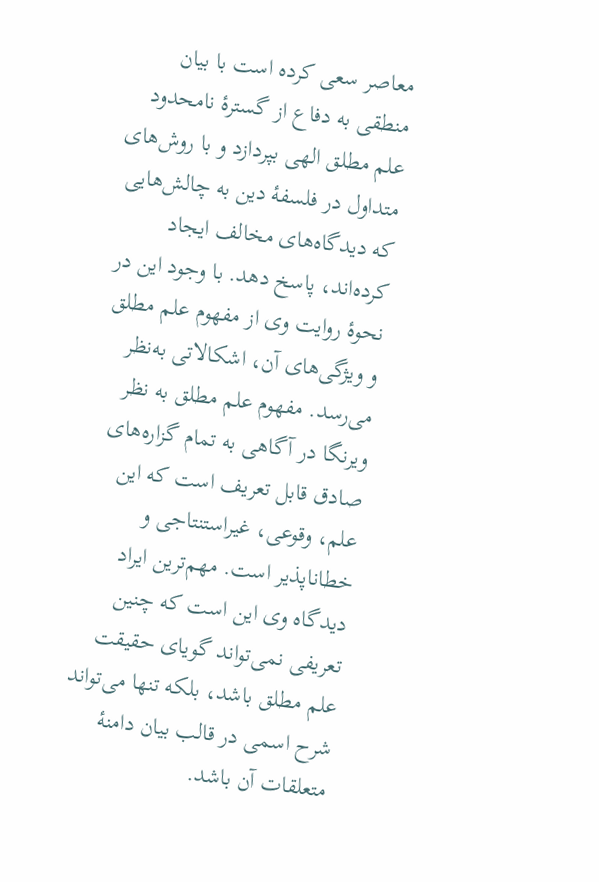معاصر سعی کرده است با بیان منطقی به دفاع از گسترۀ نامحدود علم مطلق الهی بپردازد و با روش‌های متداول در فلسفۀ دین به چالش‌هایی که دیدگاه‌های مخالف ایجاد کرده‌اند، پاسخ دهد. با وجود این در نحوۀ روایت وی از مفهوم علم مطلق و ویژگی‌های آن، اشکالاتی به‌نظر می‌رسد. مفهوم علم مطلق به نظر ویرنگا در آگاهی به تمام گزاره‌های صادق قابل تعریف است که این علم، وقوعی، غیراستنتاجی و خطاناپذیر است. مهم‌ترین ایراد دیدگاه وی این است که چنین تعریفی نمی‌تواند گویای حقیقت علم مطلق باشد، بلکه تنها می‌تواند شرح اسمی در قالب بیان دامنۀ متعلقات آن باشد.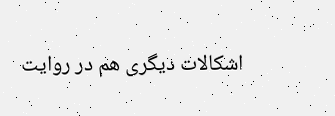اشکالات دیگری هم در روایت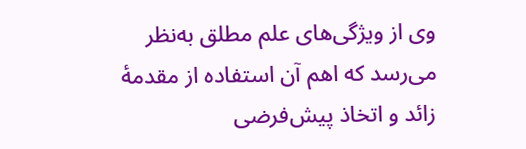وی از ویژگی‌های علم مطلق به‌نظر می‌رسد که اهم آن استفاده از مقدمۀ زائد و اتخاذ پیش‌فرضی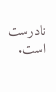نادرست است.